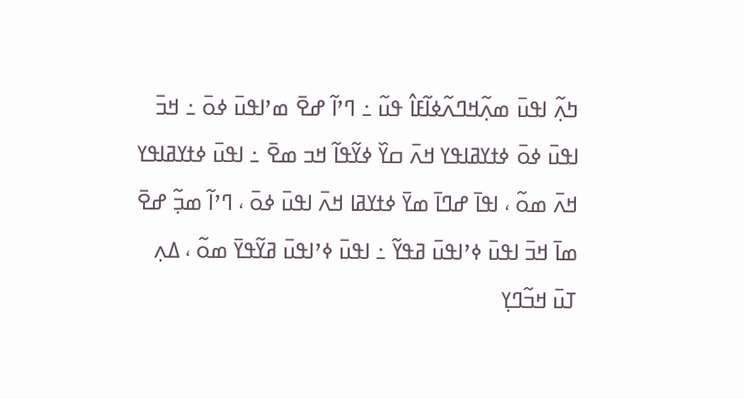ߤߍ߲߬ ߊߟߎ߫ ߘߍ߲߬ߞߣߍ߬ߦߊ߬ߓߊ߮ ߟߎ߬ ߸ ߣߴߊ߬ ߝߐ߫ ߘߴߊߟߎ߫ ߦߋ߫ ߸ ߞߏ߫ ߊߟߎ߫ ߦߋ߫ ߦߙߌߥߊߟߌ ߞߍ߫ ߛߌ߰ ߦߌ߬ߟߊ߬ ߞߏ ߘߐ߫ ߸ ߊߟߎ߫ ߦߙߌߥߊߟߌ ߞߍ߫ ߘߋ߬ ، ߊߟߊ߫ ߝߣߊ߫ ߘߌ߫ ߦߙߌߥߊ ߞߍ߫ ߊߟߎ߫ ߦߋ߫ ، ߣߴߊ߬ ߘߏ߲߬ ߝߐ߫ ߘߊ߫ ߞߏ߫ ߊߟߎ߫ ߦߴߊߟߎ߫ ߥߟߌ߬ ߸ ߊߟߎ߫ ߦߴߊߟߎ߫ ߥߌ߬ߟߌ߫ ߘߋ߬ ، ߡߍ߲ ߠߎ߫ ߞߏ߬ߣߌ߲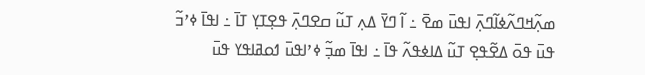ߘߍ߲߬ߞߣߍ߬ߦߊ߬ߣߍ߲߫ ߊߟߎ߫ ߘߐ߫ ߸ ߊ߬ ߣߌ߫ ߡߍ߲ ߠߎ߬ ߛߐߣߍ߲߫ ߟߐ߲ߠߌ߲ ߠߊ߫ ߸ ߊߟߊ߫ ߦߴߏ߬ ߟߎ߫ ߟߋ߫ ߡߐ߬ߟߐ߲ ߠߎ߬ ߡߊߦߟߍ߬ ߟߊ߫ ߸ ߊߟߊ߫ ߘߏ߲߬ ߦߴߊߟߎ߫ ߗߋߥߊߟߌ ߟߎ߫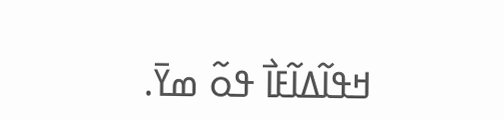ߞߟߊ߬ߡߊ߬ߓߊ߯ ߟߋ߬ ߘߌ߫.